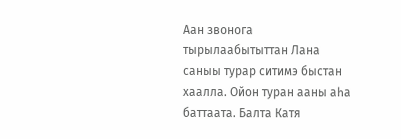Аан звонога тырылаабытыттан Лана саныы турар ситимэ быстан хаалла. Ойон туран ааны аһа баттаата. Балта Катя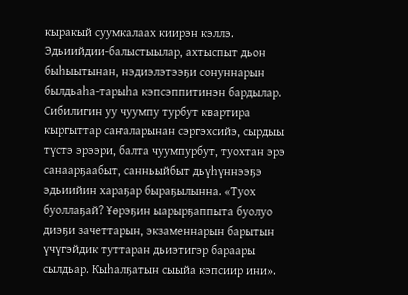кыракый суумкалаах киирэн кэллэ.
Эдьиийдии-балыстыылар, ахтыспыт дьон быһыытынан, нэдиэлэтээҕи сонуннарын былдьаһа-тарыһа кэпсэппитинэн бардылар. Сибилигин уу чуумпу турбут квартира кыргыттар саҥаларынан сэргэхсийэ, сырдыы түстэ эрээри, балта чуумпурбут, туохтан эрэ санаарҕаабыт, санньыйбыт дьүһүннээҕэ эдьиийин хараҕар быраҕылынна. «Туох буоллаҕай? ¥өрэҕин ыарырҕаппыта буолуо диэҕи зачеттарын, экзаменнарын барытын үчүгэйдик туттаран дьиэтигэр бараары сылдьар. Кыһалҕатын сыыйа кэпсиир ини».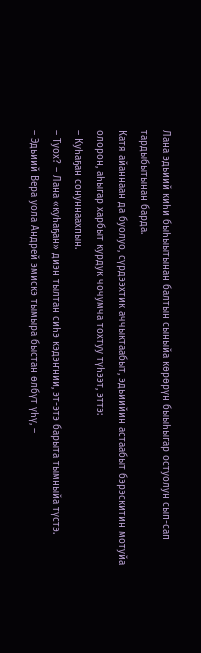Лана эдьиий киһи быһыытынан балтын сыныйа көрөрүн быыһыгар остуолун сып-сап тардыбытынан барда.
Катя айаннаан да буолуо, сүрдээхтик аччыктаабыт, эдьиийин астаабыт бэрэскитин мотуйа олорон, аһыгар харбыт курдук чочумча тохтуу түһээт, эттэ:
– Куһаҕан сонуннаахпын.
– Туох? – Лана «куһаҕан» диэн тылтан сиһэ кэдэҥнии, эт-этэ барыта тымныйа түстэ.
– Эдьиий Вера уола Андрей эмискэ тымыра быстан өлбүт үһү, –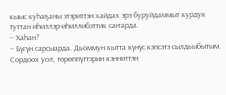кыыс куһаҕаны этэриттэн хайдах эрэ буруйдаммыт курдук туттан иһиллэр-иһиллибэттик саҥарда.
– Хаһан?
– Бүгүн сарсыарда. Дьоммун кытта күнүс кэпсэтэ сылдьыбытым. Сордоох уол, төрөппүттэрин кэнниттэн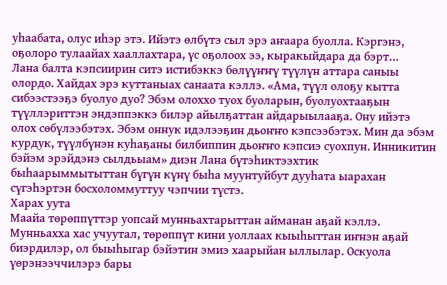уһаабата, олус иһэр этэ. Ийэтэ өлбүтэ сыл эрэ аҥаара буолла. Кэргэнэ, оҕолоро тулаайах хааллахтара, үс оҕолоох ээ, кыракыйдара да бэрт…
Лана балта кэпсиирин ситэ истибэккэ бөлүүҥҥү түүлүн аттара саныы олордо. Хайдах эрэ куттаныах санаата кэллэ. «Ама, түүл олоҕу кытта сибээстээҕэ буолуо дуо? Эбэм олоххо туох буоларын, буолуохтааҕын түүллэриттэн эндэппэккэ билэр айылҕаттан айдарыылааҕа. Ону ийэтэ олох сөбүлээбэтэх. Эбэм оннук идэлээҕин дьоҥҥо кэпсээбэтэх. Мин да эбэм курдук, түүлбүнэн куһаҕаны билбиппин дьоҥҥо кэпсиэ суохпун. Инникитин бэйэм эрэйдэнэ сылдьыам» диэн Лана бүтэһиктээхтик быһаарыммытыттан бүгүн күнү быһа муунтуйбут дууһата ыарахан сүгэһэртэн босхоломмуттуу чэпчии түстэ.
Харах уута
Маайа төрөппүттэр уопсай мунньахтарыттан айманан аҕай кэллэ. Мунньахха хас учуутал, төрөппүт кини уоллаах кыыһыттан иҥнэн аҕай биэрдилэр, ол быыһыгар бэйэтин эмиэ хаарыйан ыллылар. Оскуола үөрэнээччилэрэ бары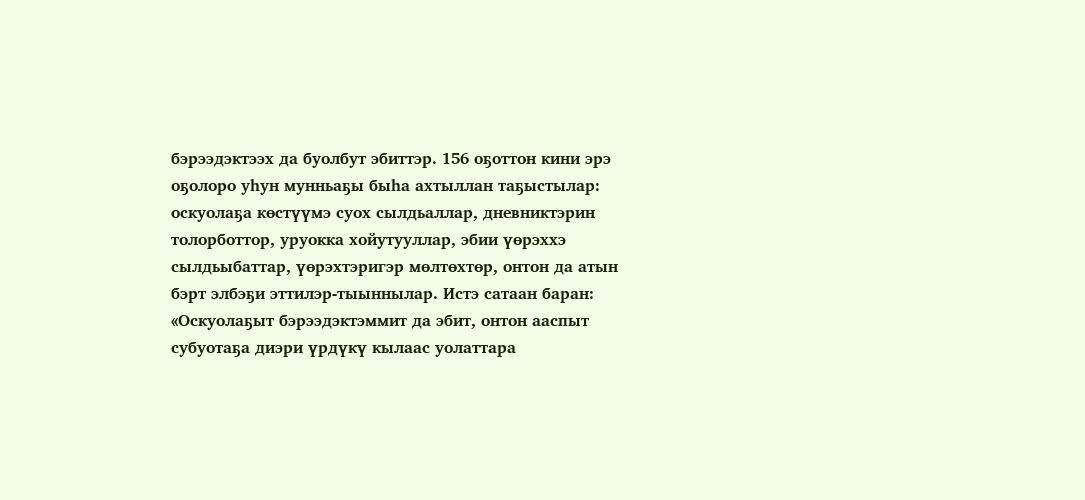бэрээдэктээх да буолбут эбиттэр. 156 оҕоттон кини эрэ оҕолоро уһун мунньаҕы быһа ахтыллан таҕыстылар: оскуолаҕа көстүүмэ суох сылдьаллар, дневниктэрин толорботтор, уруокка хойутууллар, эбии үөрэххэ сылдьыбаттар, үөрэхтэригэр мөлтөхтөр, онтон да атын бэрт элбэҕи эттилэр-тыыннылар. Истэ сатаан баран: «Оскуолаҕыт бэрээдэктэммит да эбит, онтон ааспыт субуотаҕа диэри үрдүкү кылаас уолаттара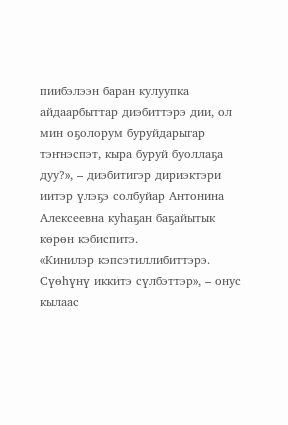пиибэлээн баран кулуупка айдаарбыттар диэбиттэрэ дии, ол мин оҕолорум буруйдарыгар тэҥнэспэт, кыра буруй буоллаҕа дуу?», – диэбитигэр дириэктэри иитэр үлэҕэ солбуйар Антонина Алексеевна куһаҕан баҕайытык көрөн кэбиспитэ.
«Кинилэр кэпсэтиллибиттэрэ. Сүөһүнү иккитэ сүлбэттэр», – онус кылаас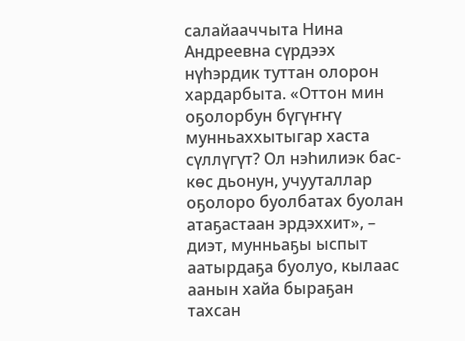салайааччыта Нина Андреевна сүрдээх нүһэрдик туттан олорон хардарбыта. «Оттон мин оҕолорбун бүгүҥҥү мунньаххытыгар хаста сүллүгүт? Ол нэһилиэк бас-көс дьонун, учууталлар оҕолоро буолбатах буолан атаҕастаан эрдэххит», – диэт, мунньаҕы ыспыт аатырдаҕа буолуо, кылаас аанын хайа быраҕан тахсан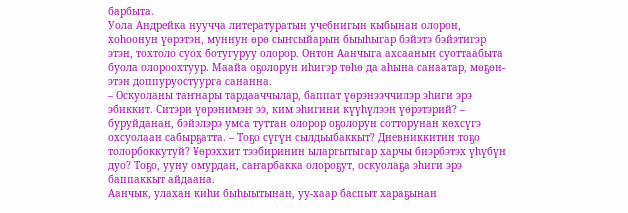барбыта.
Уола Андрейка нуучча литературатын учебнигын кыбынан олорон, хоһоонун үөрэтэн, муннун өрө сыҥсыйарын быыһыгар бэйэтэ бэйэтигэр этэн, тохтоло суох ботугуруу олорор. Онтон Аанчыга ахсаанын суоттаабыта буола олороохтуур. Маайа оҕолорун иһигэр төһө да аһына санаатар, мөҕөн-этэн доппуруостуурга сананна.
– Оскуоланы таҥнары тардааччылар, баппат үөрэнээччилэр эһиги эрэ эбиккит. Ситэри үөрэнимэҥ ээ, ким эһигини күүһүлээн үөрэтэрий? – буруйданан, бэйэлэрэ умса туттан олорор оҕолорун сотторунан көхсүгэ охсуолаан сабырҕатта. – Тоҕо сүгүн сылдьыбаккыт? Дневниккитин тоҕо толорбоккутуй? ¥өрэххит тээбиринин ыларгытыгар харчы биэрбэтэх үһүбүн дуо? Тоҕо, ууну омурдан, саҥарбакка олороҕут, оскуолаҕа эһиги эрэ баппаккыт айдаана.
Аанчык, улахан киһи быһыытынан, уу-хаар баспыт хараҕынан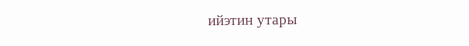ийэтин утары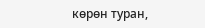көрөн туран,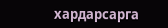хардарсарга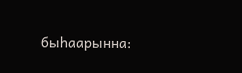быһаарынна: